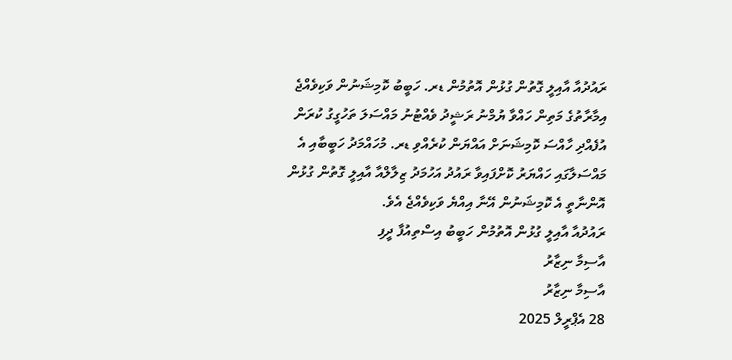ރައުދުއާ އާއިލީ ގޮތުން ގުޅުން އޮތުމުން ޑރ. ހަބީބު ކޮމިޝަނުން ވަކިވެއްޖެ
އިމާރާތުގެ މަތިން ހައްވާ ޔުމްނު ރަޝީދު ވެއްޓުނު މައްސަލަ ތަހުގީގު ކުރަން އުފެއްދި ހާއްސަ ކޮމިޝަނަށް އައްޔަން ކުރެއްވި ޑރ. މުހައްމަދު ހަބީބާއި އެ މައްސަލާގައި ހައްޔަރު ކޮށްފައިވާ ރައުދު އަހުމަދު ޒިލާލްއާ އާއިލީ ގޮތުން ގުޅުން އޮންނާތީ އެ ކޮމިޝަނުން އޭނާ އިއްޔެ ވަކިވެއްޖެ އެވެ.
ރައުދުއާ އާއިލީ ގުޅުން އޮތުމުން ހަބީބު އިސްތިއުފާ ދީފި
އާސިމާ ނިޒާރު
އާސިމާ ނިޒާރު
28 އެޕްރީލް 2025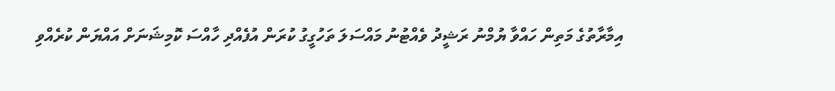އިމާރާތުގެ މަތިން ހައްވާ ޔުމްނު ރަޝީދު ވެއްޓުނު މައްސަލަ ތަހުގީގު ކުރަން އުފެއްދި ހާއްސަ ކޮމިޝަނަށް އައްޔަން ކުރެއްވި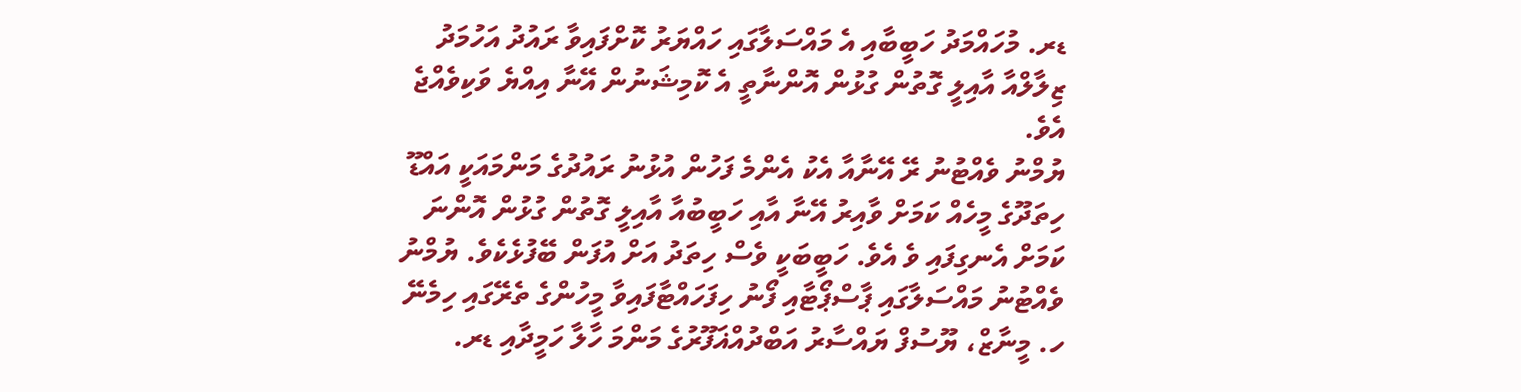ޑރ. މުހައްމަދު ހަބީބާއި އެ މައްސަލާގައި ހައްޔަރު ކޮށްފައިވާ ރައުދު އަހުމަދު ޒިލާލްއާ އާއިލީ ގޮތުން ގުޅުން އޮންނާތީ އެ ކޮމިޝަނުން އޭނާ އިއްޔެ ވަކިވެއްޖެ އެވެ.
ޔުމްނު ވެއްޓުނު ރޭ އޭނާއާ އެކު އެންމެ ފަހުން އުޅުނު ރައުދުގެ މަންމައަކީ އައްޑޫ ހިތަދޫގެ މީހެއް ކަމަށް ވާއިރު އޭނާ އާއި ހަބީބުއާ އާއިލީ ގޮތުން ގުޅުން އޮންނަ ކަމަށް އެނގިފައި ވެ އެވެ. ހަބީބަކީ ވެސް ހިތަދު އަށް އުފަން ބޭފުޅެކެވެ. ޔުމްނު ވެއްޓުނު މައްސަލާގައި ޕާސްޕޯޓާއި ފޯނު ހިފަހައްޓާފައިވާ މީހުންގެ ތެރޭގައި ހިމެނޭ ހ. މީނާޒް، ޔޫސުފް ޔައްސާރު އަބްދުއްޣަފޫރުގެ މަންމަ ހާލާ ހަމީދާއި ޑރ.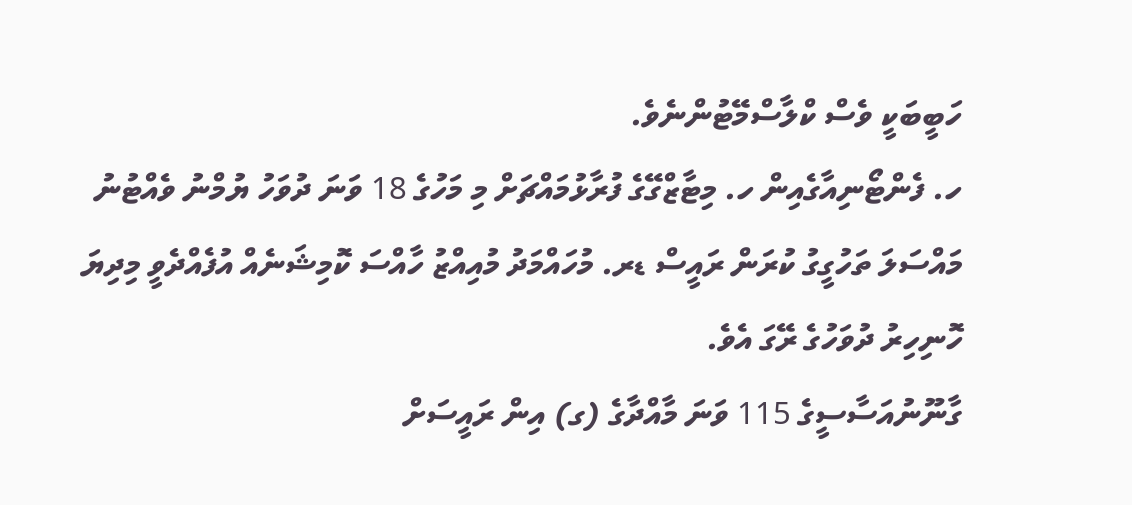ހަބީބަކީ ވެސް ކްލާސްމޭޓުންނެވެ.
ހ. ފެންޓޯނިއާގެއިން ހ. މިޓާޒްގޭގެ ފުރާޅުމައްޗަށް މި މަހުގެ 18 ވަނަ ދުވަހު ޔުމްނު ވެއްޓުނު މައްސަލަ ތަހުގީގު ކުރަން ރައީސް ޑރ. މުހައްމަދު މުއިއްޒު ހާއްސަ ކޮމިޝަނެއް އުފެއްދެވީ މިދިޔަ ހޮނިހިރު ދުވަހުގެ ރޭގަ އެވެ.
ގާނޫނުއަސާސީގެ 115 ވަނަ މާއްދާގެ (ގ) އިން ރައީސަށް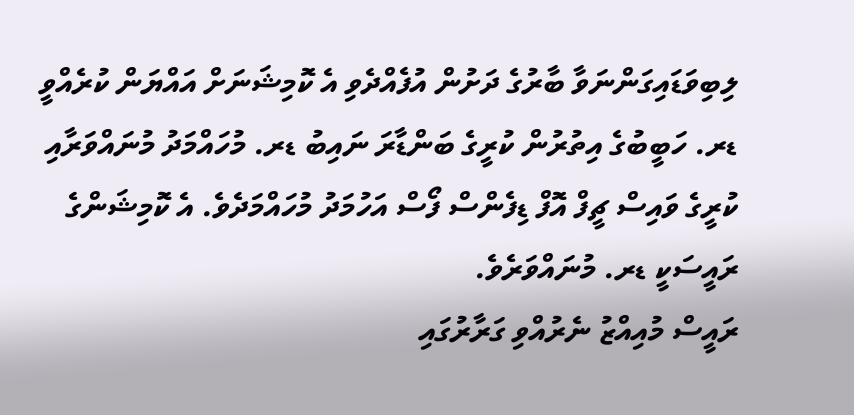ލިބިވަޑައިގަންނަވާ ބާރުގެ ދަށުން އުފެއްދެވި އެ ކޮމިޝަނަށް އައްޔަން ކުރެއްވީ ޑރ. ހަބީބުގެ އިތުރުން ކުރީގެ ބަންޑާރަ ނައިބު ޑރ. މުހައްމަދު މުނައްވަރާއި ކުރީގެ ވައިސް ޗީފް އޮފް ޑިފެންސް ފޯސް އަހުމަދު މުހައްމަދެވެ. އެ ކޮމިޝަންގެ ރައީސަކީ ޑރ. މުނައްވަރެވެ.
ރައީސް މުއިއްޒު ނެރުއްވި ގަރާރުގައި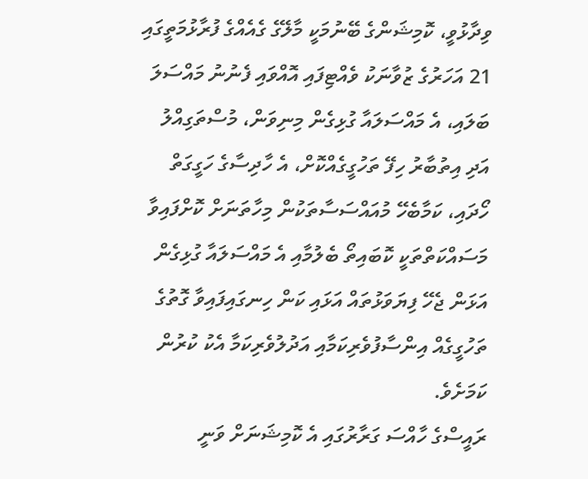ވިދާޅުވީ، ކޮމިޝަންގެ ބޭނުމަކީ މާލޭގެ ގެއެއްގެ ފުރާޅުމަތީގައި 21 އަހަރުގެ ޒުވާނަކު ވެއްޓިފައި އޮއްވައި ފެނުނު މައްސަލަ ބަލައި، އެ މައްސަލައާ ގުޅިގެން މިނިވަން، މުސްތަގިއްލު އަދި އިތުބާރު ހިފޭ ތަހުގީގެއްކޮށް، އެ ހާދިސާގެ ހަގީގަތް ހޯދައި، ކަމާބެހޭ މުއައްސަސާތަކުން މިހާތަނަށް ކޮށްފައިވާ މަސައްކަތްތަކީ ކޮބައިތޯ ބެލުމާއި އެ މައްސަލައާ ގުޅިގެން އަޅަން ޖެހޭ ފިޔަވަޅުތައް އަޅައި ކަން ހިނގައިފައިވާ ގޮތުގެ ތަހުގީގެއް އިންސާފުވެރިކަމާއި އަދުލުވެރިކަމާ އެކު ކުރުން ކަމަށެވެ.
ރައީސްގެ ހާއްސަ ގަރާރުގައި އެ ކޮމިޝަނަށް ވަނީ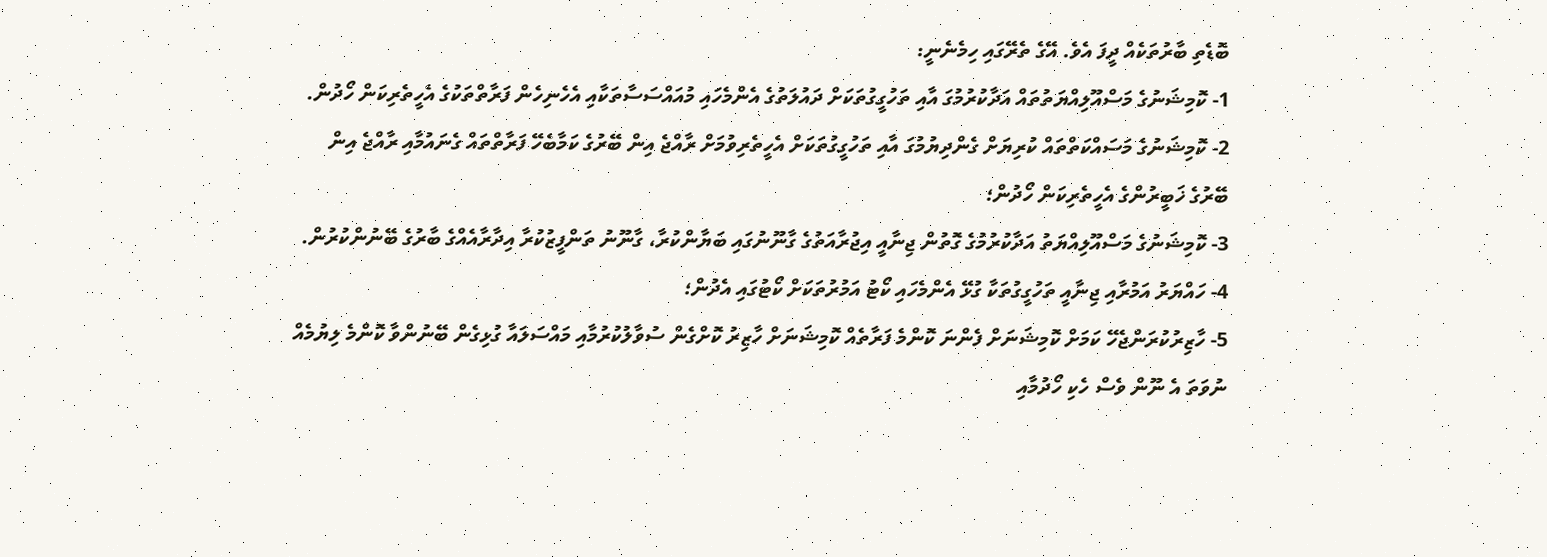ބޮޑެތި ބާރުތަކެއް ދީފަ އެވެ. އޭގެ ތެރޭގައި ހިމެނެނީ:
1- ކޮމިޝަނުގެ މަސްއޫލިއްޔަތުތައް އަދާކުރުމުގަ އާއި ތަހުގީގުތަކަށް ދައުލަތުގެ އެންމެހައި މުއައްސަސާތަކާއި އެހެނިހެން ފަރާތްތަކުގެ އެހީތެރިކަން ހޯދުން.
2- ކޮމިޝަނުގެ މަސައްކަތްތައް ކުރިޔަށް ގެންދިޔުމުގަ އާއި ތަހުގީގުތަކަށް އެހީތެރިވުމަށް ރާއްޖެ އިން ބޭރުގެ ކަމާބެހޭ ފަރާތްތައް ގެނައުމާއި ރާއްޖެ އިން ބޭރުގެ ޚަބީރުންގެ އެހީތެރިކަން ހޯދުން؛
3- ކޮމިޝަނުގެ މަސްއޫލިއްޔަތު އަދާކުރުމުގެ ގޮތުން ޖިނާއީ އިޖުރާއަތުގެ ގާނޫނުގައި ބަޔާންކުރާ، ގާނޫނު ތަންފީޒުކުރާ އިދާރާއެއްގެ ބާރުގެ ބޭނުންކުރުން.
4- ހައްޔަރު އަމުރާއި ޖިނާއީ ތަހުގީގުތަކާ ގުޅޭ އެންމެހައި ކޯޓު އަމުރުތަކަށް ކޯޓުގައި އެދުން؛
5- ހާޒިރުކުރަންޖެހޭ ކަމަށް ކޮމިޝަނަށް ފެންނަ ކޮންމެ ފަރާތެއް ކޮމިޝަނަށް ހާޒިރު ކޮށްގެން ސުވާލުކުރުމާއި މައްސަލައާ ގުޅިގެން ބޭނުންވާ ކޮންމެ ލިޔުމެއް ނުވަތަ އެ ނޫން ވެސް ހެކި ހޯދުމާއި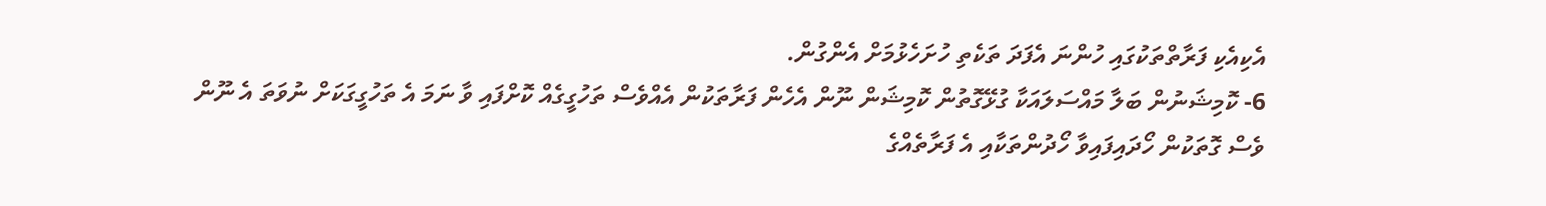އެކިއެކި ފަރާތްތަކުގައި ހުންނަ އެފަދަ ތަކެތި ހުށަހެޅުމަށް އެންގުން.
6- ކޮމިޝަނުން ބަލާ މައްސަލައަކާ ގުޅޭގޮތުން ކޮމިޝަން ނޫން އެހެން ފަރާތަކުން އެއްވެސް ތަހުގީގެއް ކޮށްފައި ވާ ނަމަ އެ ތަހުގީގަކަށް ނުވަތަ އެ ނޫން ވެސް ގޮތަކުން ހޯދައިފައިވާ ހޯދުންތަކާއި އެ ފަރާތެއްގެ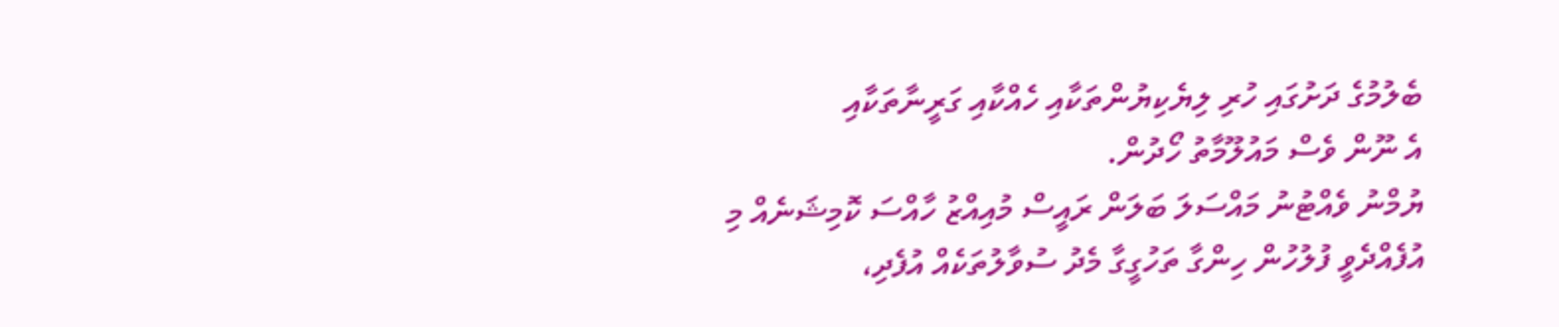ބެލުމުގެ ދަށުގައި ހުރި ލިޔެކިޔުންތަކާއި ހެއްކާއި ގަރީނާތަކާއި
އެ ނޫން ވެސް މައުލޫމާތު ހޯދުން.
ޔުމްނު ވެއްޓުނު މައްސަލަ ބަލަން ރައީސް މުއިއްޒު ހާއްސަ ކޮމިޝަނެއް މި އުފެއްދެވީ ފުލުހުން ހިންގާ ތަހުގީގާ މެދު ސުވާލުތަކެއް އުފެދި،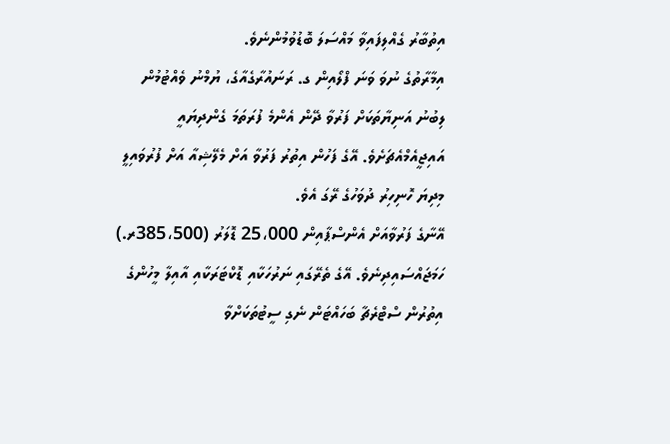އިތުބާރު ގެއްލިފައިވާ މައްސަލަ ބޮޑުވުމުންނެވެ.
އިމާރާތުގެ ނުވަ ވަނަ ފްލޯއިން ގ. ރަނައުރާގެއާގެ، ޔުމްނު ވެއްޓުމުން ލިބުނު އަނިޔާތަކަށް ފަރުވާ ދޭން އެންމެ ފުރަތަމަ ގެންދިޔައީ އައިޖީއެމްއެޗަށެވެ. އޭގެ ފަހުން އިތުރު ފަރުވާ އަށް މެލޭޝިއާ އަށް ފުރުވައިލީ މިދިޔަ ހޮނިހިރު ދުވަހުގެ ރޭގަ އެވެ.
އޭނާގެ ފަރުވާއަށް އެންސްޕާއިން 25،000 ޑޮލަރު (385،500ރ.) ހަމަޖައްސައިދިނެވެ. އޭގެ ތެރޭގައި ނަރުހަކާއި ޑޮކްޓަރަކާއި އާއިލާ މީހުންގެ އިތުރުން ސްޓްރެޗާ ބަހައްޓަން ނެގި ސީޓުތަކަށްވާ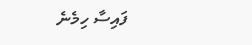ފައިސާ ހިމެނެ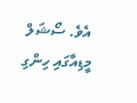އެވެ. ސޯޝަލް މީޑިއާގައި ހިންގި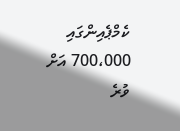ކެމްޕެއިންގައި 700،000 އަށް ވުރެ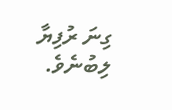ގިނަ ރުފިޔާ ލިބުނެވެ.